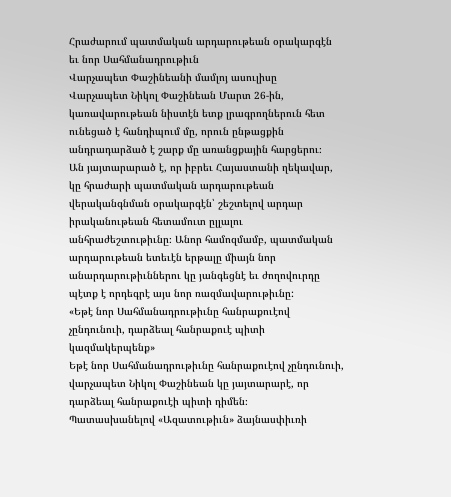Հրաժարում պատմական արդարութեան օրակարգէն եւ նոր Սահմանադրութիւն
Վարչապետ Փաշինեանի մամլոյ ասուլիսը
Վարչապետ Նիկոլ Փաշինեան Մարտ 26-ին, կառավարութեան նիստէն ետք լրագրողներուն հետ ունեցած է հանդիպում մը, որուն ընթացքին անդրադարձած է շարք մը առանցքային հարցերու։
Ան յայտարարած է, որ իբրեւ Հայաստանի ղեկավար, կը հրաժարի պատմական արդարութեան վերականգնման օրակարգէն՝ շեշտելով արդար իրականութեան հետամուտ ըլլալու անհրաժեշտութիւնը։ Անոր համոզմամբ, պատմական արդարութեան ետեւէն երթալը միայն նոր անարդարութիւններու կը յանգեցնէ եւ ժողովուրդը պէտք է որդեգրէ այս նոր ռազմավարութիւնը:
«Եթէ նոր Սահմանադրութիւնը հանրաքուէով չընդունուի, դարձեալ հանրաքուէ պիտի կազմակերպենք»
Եթէ նոր Սահմանադրութիւնը հանրաքուէով չընդունուի, վարչապետ Նիկոլ Փաշինեան կը յայտարարէ, որ դարձեալ հանրաքուէի պիտի դիմեն։
Պատասխանելով «Ազատութիւն» ձայնասփիւռի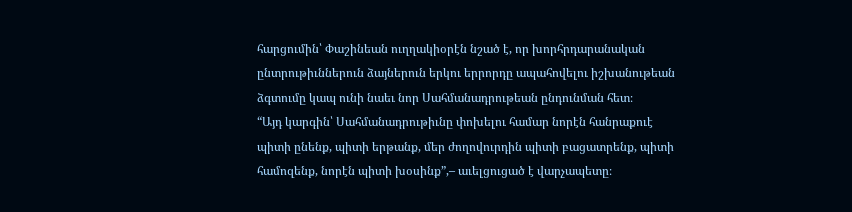հարցումին՝ Փաշինեան ուղղակիօրէն նշած է, որ խորհրդարանական ընտրութիւններուն ձայներուն երկու երրորդը ապահովելու իշխանութեան ձգտումը կապ ունի նաեւ նոր Սահմանադրութեան ընդունման հետ։
“Այդ կարգին՝ Սահմանադրութիւնը փոխելու համար նորէն հանրաքուէ պիտի ընենք, պիտի երթանք, մեր ժողովուրդին պիտի բացատրենք, պիտի համոզենք, նորէն պիտի խօսինք”,– աւելցուցած է վարչապետը։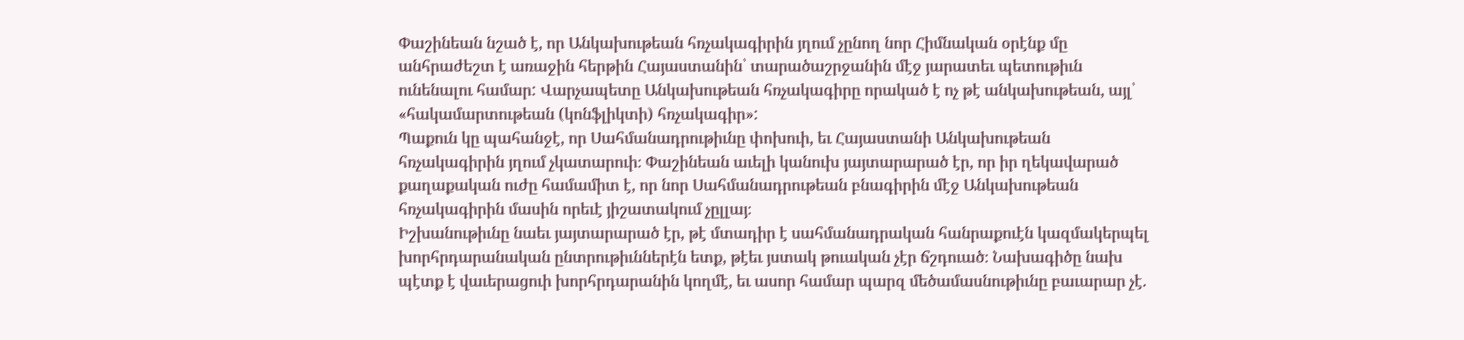Փաշինեան նշած է, որ Անկախութեան հռչակագիրին յղում չընող նոր Հիմնական օրէնք մը անհրաժեշտ է առաջին հերթին Հայաստանին՝ տարածաշրջանին մէջ յարատեւ պետութիւն ունենալու համար: Վարչապետը Անկախութեան հռչակագիրը որակած է ոչ թէ անկախութեան, այլ՝ «հակամարտութեան (կոնֆլիկտի) հռչակագիր»:
Պաքուն կը պահանջէ, որ Սահմանադրութիւնը փոխուի, եւ Հայաստանի Անկախութեան հռչակագիրին յղում չկատարուի։ Փաշինեան աւելի կանուխ յայտարարած էր, որ իր ղեկավարած քաղաքական ուժը համամիտ է, որ նոր Սահմանադրութեան բնագիրին մէջ Անկախութեան հռչակագիրին մասին որեւէ յիշատակում չըլլայ։
Իշխանութիւնը նաեւ յայտարարած էր, թէ մտադիր է սահմանադրական հանրաքուէն կազմակերպել խորհրդարանական ընտրութիւններէն ետք, թէեւ յստակ թուական չէր ճշդուած։ Նախագիծը նախ պէտք է վաւերացուի խորհրդարանին կողմէ, եւ ասոր համար պարզ մեծամասնութիւնը բաւարար չէ.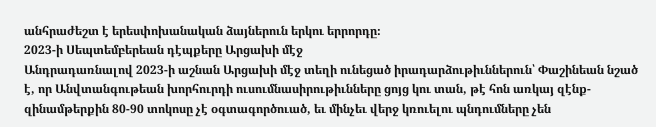անհրաժեշտ է երեսփոխանական ձայներուն երկու երրորդը։
2023-ի Սեպտեմբերեան դէպքերը Արցախի մէջ
Անդրադառնալով 2023-ի աշնան Արցախի մէջ տեղի ունեցած իրադարձութիւններուն՝ Փաշինեան նշած է, որ Անվտանգութեան խորհուրդի ուսումնասիրութիւնները ցոյց կու տան, թէ հոն առկայ զէնք-զինամթերքին 80-90 տոկոսը չէ օգտագործուած, եւ մինչեւ վերջ կռուելու պնդումները չեն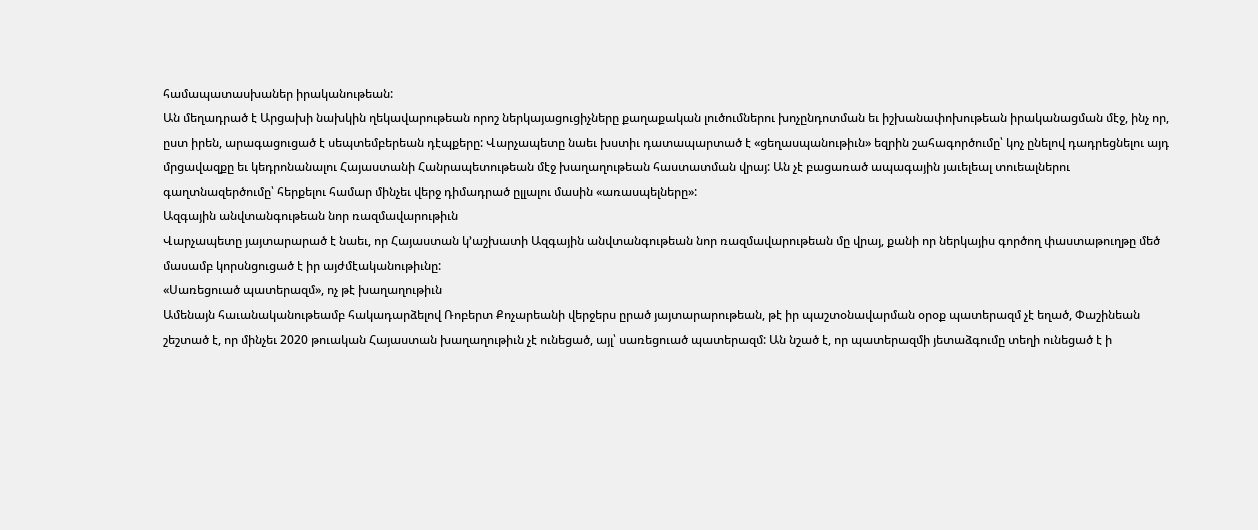համապատասխաներ իրականութեան:
Ան մեղադրած է Արցախի նախկին ղեկավարութեան որոշ ներկայացուցիչները քաղաքական լուծումներու խոչընդոտման եւ իշխանափոխութեան իրականացման մէջ, ինչ որ, ըստ իրեն, արագացուցած է սեպտեմբերեան դէպքերը: Վարչապետը նաեւ խստիւ դատապարտած է «ցեղասպանութիւն» եզրին շահագործումը՝ կոչ ընելով դադրեցնելու այդ մրցավազքը եւ կեդրոնանալու Հայաստանի Հանրապետութեան մէջ խաղաղութեան հաստատման վրայ: Ան չէ բացառած ապագային յաւելեալ տուեալներու գաղտնազերծումը՝ հերքելու համար մինչեւ վերջ դիմադրած ըլլալու մասին «առասպելները»:
Ազգային անվտանգութեան նոր ռազմավարութիւն
Վարչապետը յայտարարած է նաեւ, որ Հայաստան կ’աշխատի Ազգային անվտանգութեան նոր ռազմավարութեան մը վրայ, քանի որ ներկայիս գործող փաստաթուղթը մեծ մասամբ կորսնցուցած է իր այժմէականութիւնը:
«Սառեցուած պատերազմ», ոչ թէ խաղաղութիւն
Ամենայն հաւանականութեամբ հակադարձելով Ռոբերտ Քոչարեանի վերջերս ըրած յայտարարութեան, թէ իր պաշտօնավարման օրօք պատերազմ չէ եղած, Փաշինեան շեշտած է, որ մինչեւ 2020 թուական Հայաստան խաղաղութիւն չէ ունեցած, այլ՝ սառեցուած պատերազմ: Ան նշած է, որ պատերազմի յետաձգումը տեղի ունեցած է ի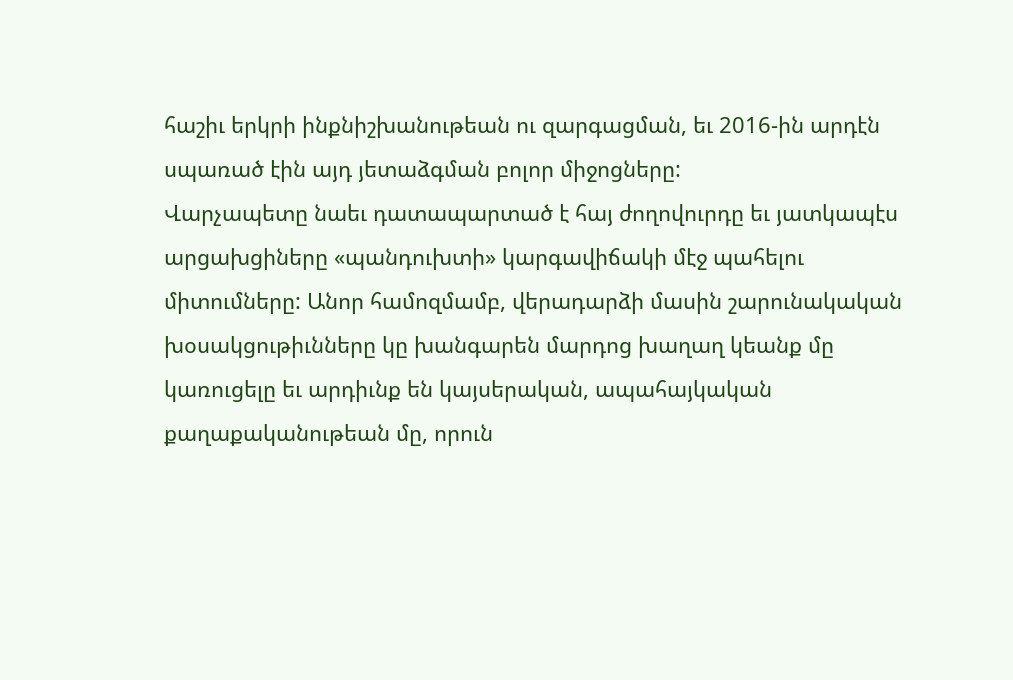հաշիւ երկրի ինքնիշխանութեան ու զարգացման, եւ 2016-ին արդէն սպառած էին այդ յետաձգման բոլոր միջոցները:
Վարչապետը նաեւ դատապարտած է հայ ժողովուրդը եւ յատկապէս արցախցիները «պանդուխտի» կարգավիճակի մէջ պահելու միտումները: Անոր համոզմամբ, վերադարձի մասին շարունակական խօսակցութիւնները կը խանգարեն մարդոց խաղաղ կեանք մը կառուցելը եւ արդիւնք են կայսերական, ապահայկական քաղաքականութեան մը, որուն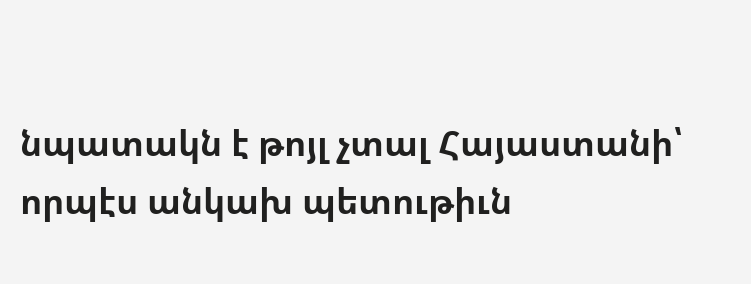նպատակն է թոյլ չտալ Հայաստանի՝ որպէս անկախ պետութիւն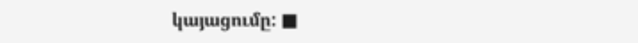կայացումը: ■